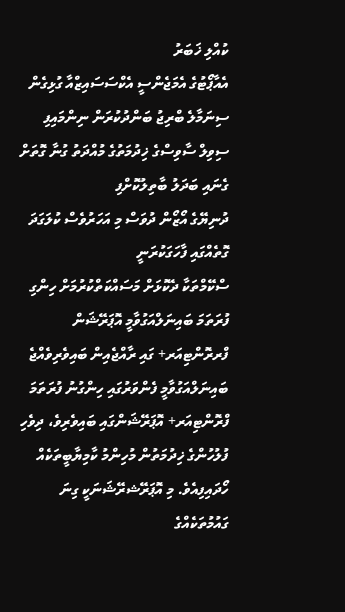ކުއްލި ޚަބަރު
އެއާޕޯޓުގެ އެމަޖެންސީ އެކްސަސައިޒްއާ ގުޅިގެން ސިނަމާލެ ބްރިޖު ބަންދުކުރަން ނިންމައިފި
ސިވިލް ސާވިސްގެ ޚިދުމަތުގެ މުއްދަތު ގުނާ ގޮތަށް ގެނައި ބަދަލު ބާތިލުކޮށްފި
ދުނިޔޭގެ އޯޒޯން ދުވަސް މި އަހަރުވެސް ކުލަގަދަ ގޮތެއްގައި ފާހަގަކުރަނީ
ސްކޭމްތަކާ ދެކޮޅަށް މަސައްކަތްކުރުމަށް ހިންގި ފުރަތަމަ ބައިނަލްއަގުވާމީ އޮޕަރޭޝަން ފްރރޮންޓިއަރ+ ގައި ރާއްޖެއިން ބައިވެރިވެއްޖެ
ބައިނަލްއަގުވާމީ ފެންވަރުގައި ހިންގުނު ފުރަތަމަ ފްރޮންޓިއަރ+ އޮޕަރޭޝަންގައި ބައިވެރިވެ، ދިވެހި ފުލުހުންގެ ޚިދުމަތުން މުހިންމު ކާމިޔާބީތަކެއް ހޯދައިފިއެވެ. މި އޮޕަރޭޝރޭޝަނަކީ ގިނަ ގައުމުތަކެއްގެ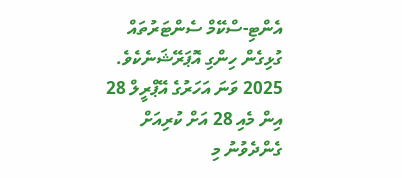އެންޓި-ސްކޭމް ސެންޓަރުތައް ގުޅިގެން ހިންގި އޮޕަރޭޝަނެކެވެ. 2025 ވަނަ އަހަރުގެ އޭޕްރީލް 28 އިން މެއި 28 އަށް ކުރިއަށް ގެންދެވުނު މި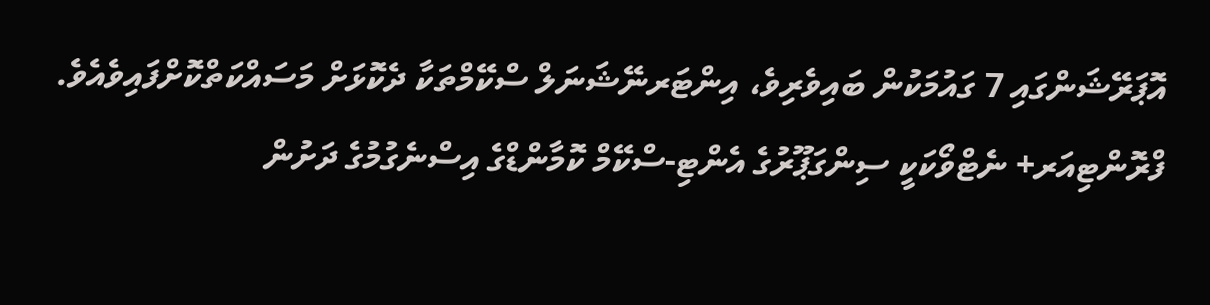އޮޕަރޭޝަންގައި 7 ގައުމަކުން ބައިވެރިވެ، އިންޓަރނޭޝަނަލް ސްކޭމްތަކާ ދެކޮޅަށް މަސައްކަތްކޮށްފައިވެއެވެ.
ފްރޮންޓިއަރ+ ނެޓްވޯކަކީ ސިންގަޕޫރުގެ އެންޓި-ސްކޭމް ކޮމާންޑްގެ އިސްނެގުމުގެ ދަށުން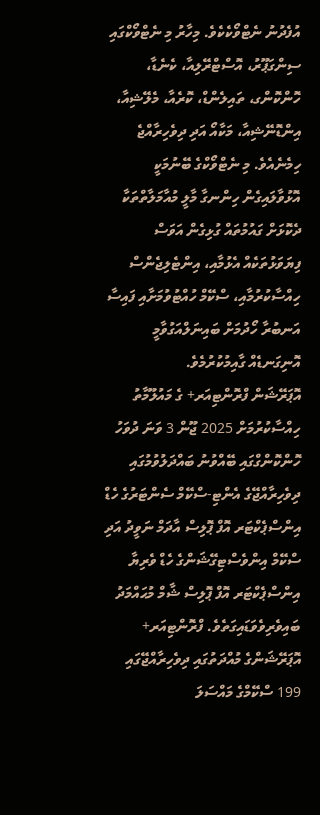އުފެދުނު ނެޓްވޯކެކެވެ. މިހާރު މި ނެޓްވޯކްގައި ސިންގަޕޫރު، އޮސްޓްރޭލިއާ، ކެނެޑާ، ހޮންކޮންގ، ތައިލެންޑް، ކޮރެއާ، މެލޭޝިއާ، އިންޑޮނޭޝިއާ، މަކާއޯ އަދި ދިވެހިރާއްޖެ ހިމެނެއެވެ. މި ނެޓްވޯކްގެ ބޭނުމަކީ އޮޅުވާލައިގެން ހިންނގާ މާލީ މުއާމަލާތްތަކާ ދެކޮޅަށް ގައުމުތައް ގުޅިގެން އަވަސް ފިޔަވަޅުތަކެއް އެޅުމާއި، އިންޓެލިޖެންސް ހިއްސާކުރުމާއި، ސްކޭމް ހުއްޓުވުމަށާއި ފައިސާ އަނބުރާ ހޯދުމަށް ބައިނަލްއަގުވާމީ އޮނިގަނޑެއް ގާއިމުކުރުމެވެ.
އޮޕަރޭޝަން ފްރޮންޓިއަރ+ ގެ މައުލޫމާތު ހިއްސާކުރުމަށް 2025 ޖޫން 3 ވަނަ ދުވަހު ހޮންކޮންގްގައި ބޭއްވުނު ބައްދަލުވުމުގައި ދިވެހިރާއްޖޭގެ އެންޓި-ސްކޭމް ސެންޓަރުގެ ހެޑް އިންސްޕެކްޓަރ އޮފް ޕޮލިސް އާދަމް ނަވީދު އަދި ސްކޭމް އިންވެސްޓިގޭޝަންގެ ހެޑް ވެރިޔާ އިންސްޕެކްޓަރ އޮފް ޕޮލިސް ޝާމް މުޙައްމަދު ބައިވެރިވެވަޑައިގަތެވެ. ފްރޮންޓިއަރ+ އޮޕަރޭޝަންގެ މުއްދަތުގައި ދިވެހިރާއްޖޭގައި 199 ސްކޭމްގެ މައްސަލަ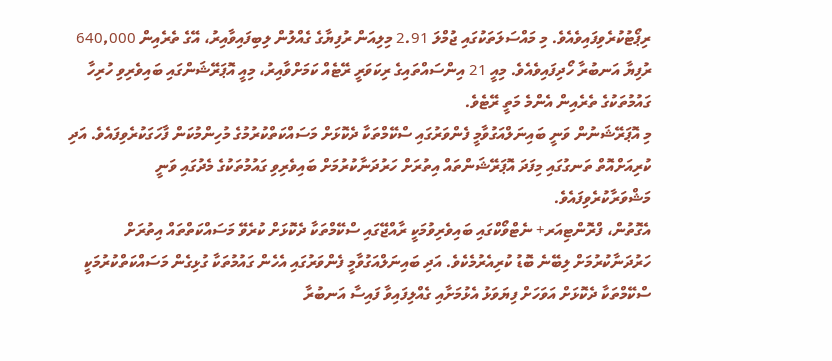ރިޕޯޓުކުރެވިފައިވެއެވެ. މި މައްސަލަތަކުގައި ޖުމްލަ 2.91 މިލިއަން ރުފިޔާގެ ގެއްލުން ލިބިފައިވާއިރު، އޭގެ ތެރެއިން 640,000 ރުފިޔާ އަނބުރާ ހޯދިފައިވެއެވެ. މިއީ 21 އިންސައްތައިގެ ރިކަވަރީ ރޭޓެއް ކަމަށްވާއިރު، މިއީ އޮޕަރޭޝަންގައި ބައިވެރިވި ހުރިހާ ގައުމުތަކުގެ ތެރެއިން އެންމެ މަތީ ރޭޓެވެ.
މި އޮޕަރޭޝަނުން ވަނީ ބައިނަލްއަގުވާމީ ފެންވަރުގައި ސްކޭމްތަކާ ދެކޮޅަށް މަސައްކަތްކުރުމުގެ މުހިންމުކަން ފާހަގަކުރެވިފައެވެ. އަދި ކުރިއަށްއޮތް ތަނގުގައި މިފަދަ އޮޕަރޭޝަންތައް އިތުރަށް ހަރުދަނާކުރުމަށް ބައިވެރިވި ގައުމުތަކުގެ މެދުގައި ވަނީ މަޝްވަރާކުރެވިފައެވެ.
އެގޮތުން، ފްރޮންޓިއަރ+ ނެޓްވޯކްގައި ބައިވެރިވުމަކީ ރާއްޖޭގައި ސްކޭމްތަކާ ދެކޮޅަށް ކުރެވޭ މަސައްކަތްތައް އިތުރަށް ހަރުދަނާކުރުމަށް ލިބޭނެ ބޮޑު ކުރިއެރުމެކެވެ. އަދި ބައިނަލްއަގުވާމީ ފެންވަރުގައި އެހެން ގައުމުތަކާ ގުޅިގެން މަސައްކަތްކުރުމަކީ ސްކޭމްތަކާ ދެކޮޅަށް އަވަހަށް ފިޔަވަޅު އެޅުމަށާއި ގެއްލިފައިވާ ފައިސާ އަނބުރާ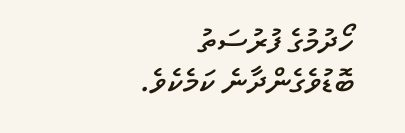ހޯދުމުގެ ފުރުސަތު ބޮޑުވެގެންދާނެ ކަމެކެވެ.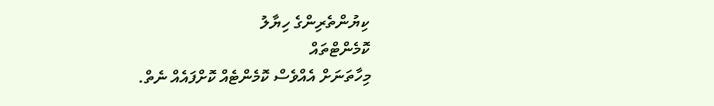ކިޔުންތެރިންގެ ހިޔާލު
ކޮމެންޓްތައް
މިހާތަނަށް އެއްވެސް ކޮމެންޓެއް ކޮށްފައެއް ނެތް.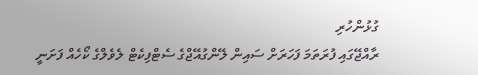ގުޅުންހުރި
ރާއްޖޭގައި ފުރަތަމަ ފަހަރަށް ސައިން ލޭންގުއޭޖްގެ ސެޓްފިކެޓް ލެވެލްގެ ކޯހެއް ފަށަނީ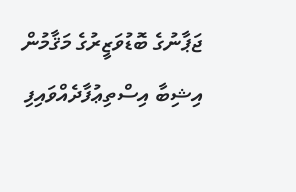ޖަޕާނުގެ ބޮޑުވަޒީރުގެ މަޤާމުން އިޝިބާ އިސްތިޢުފާދެއްވައިފި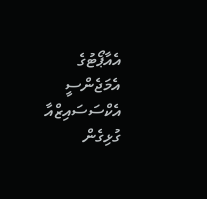އެއާޕޯޓުގެ އެމަޖެންސީ އެކްސަސައިޒްއާ ގުޅިގެން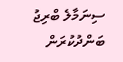ސިނަމާލެ ބްރިޖު ބަންދުކުރަން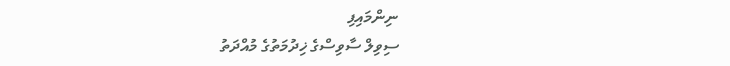ނިންމައިފި
ސިވިލް ސާވިސްގެ ޚިދުމަތުގެ މުއްދަތު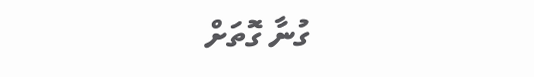ގުނާ ގޮތަށް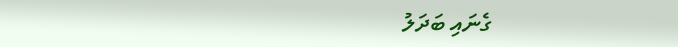ގެނައި ބަދަލު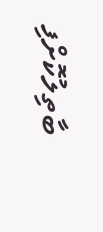ބާތިލުކޮށްފި